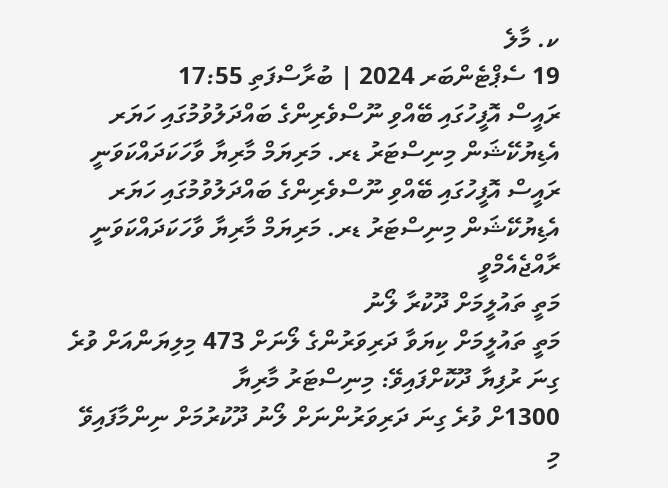ކ. މާލެ
19 ސެޕްޓެންބަރ 2024 | ބުރާސްފަތި 17:55
ރައީސް އޮފީހުގައި ބޭއްވި ނޫސްވެރިންގެ ބައްދަލުވުމުގައި ހަޔަރ އެޑިޔުކޭޝަން މިނިސްޓަރު ޑރ. މަރިޔަމް މާރިޔާ ވާހަކަދައްކަވަނީ
ރައީސް އޮފީހުގައި ބޭއްވި ނޫސްވެރިންގެ ބައްދަލުވުމުގައި ހަޔަރ އެޑިޔުކޭޝަން މިނިސްޓަރު ޑރ. މަރިޔަމް މާރިޔާ ވާހަކަދައްކަވަނީ
ރާއްޖެއެމްވީ
މަތީ ތައުލީމަށް ދޫކުރާ ލޯނު
މަތީ ތައުލީމަށް ކިޔަވާ ދަރިވަރުންގެ ލޯނަށް 473 މިލިޔަންއަށް ވުރެ ގިނަ ރުފިޔާ ދޫކޮށްފައިވޭ: މިނިސްޓަރު މާރިޔާ
1300ށް ވުރެ ގިނަ ދަރިވަރުންނަށް ލޯނު ދޫކުރުމަށް ނިންމާފައިވޭ
މި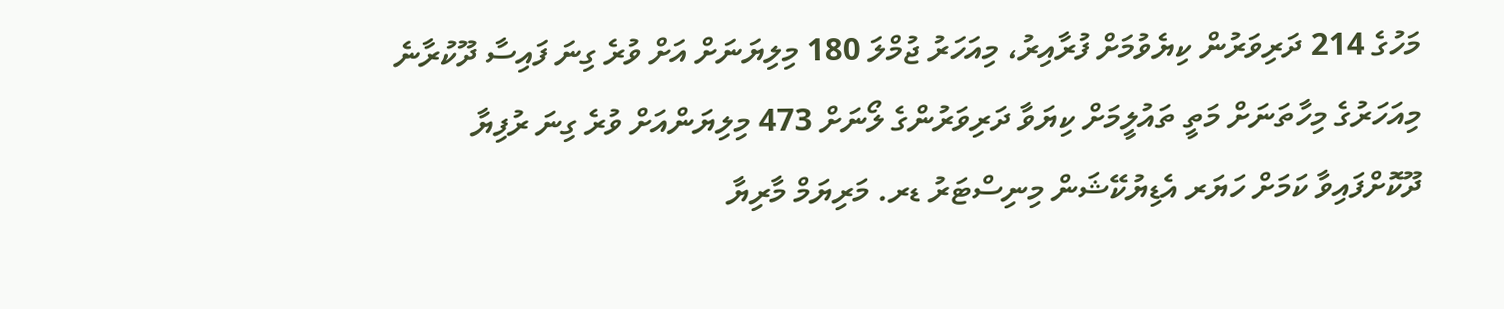މަހުގެ 214 ދަރިވަރުން ކިޔެވުމަށް ފުރާއިރު، މިއަހަރު ޖުމްލަ 180 މިލިޔަނަށް އަށް ވުރެ ގިނަ ފައިސާ ދޫކުރާނެ
މިއަހަރުގެ މިހާތަނަށް މަތީ ތައުލީމަށް ކިޔަވާ ދަރިވަރުންގެ ލޯނަށް 473 މިލިޔަންއަށް ވުރެ ގިނަ ރުފިޔާ ދޫކޮށްފައިވާ ކަމަށް ހަޔަރ އެޑިޔުކޭޝަން މިނިސްޓަރު ޑރ. މަރިޔަމް މާރިޔާ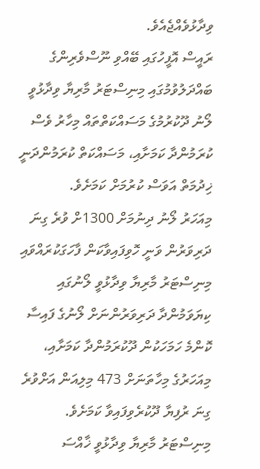ވިދާޅުވެއްޖެއެވެ.
ރައީސް އޮފީހުގައި ބޭއްވި ނޫސްވެރިންގެ ބައްދަލުވުމުގައި މިނިސްޓަރު މާރިޔާ ވިދާޅުވީ ލޯނު ދޫކުރުމުގެ މަސައްކަތްތައް މިހާރު ވެސް ކުރަމުންދާ ކަމަށާއި، މަސައްކަތް ކުރަމުންދަނީ ޚިދުމަތް އަވަސް ކުރުމަށް ކަމަށެވެ.
މިއަހަރު ލޯނު ދިނުމަށް 1300ށް ވުރެ ގިނަ ދަރިވަރުން ވަނީ ހޮވިފައިވާކަން ފާހަގަކުރައްވައި މިނިސްޓަރު މާރިޔާ ވިދާޅުވީ ލޯނުގައި ކިޔަވަމުންދާ ދަރިވަރުންނަށް ލޯނުގެ ފައިސާ ކޮންމެ ހަމަހަކުން ދޫކުރަމުންދާ ކަމަށާއި، މިއަހަރުގެ މިހާތަނަށް 473 މިލިއަން އަށްވުރެ ގިނަ ރުފިޔާ ދޫކުރެވިފައިވާ ކަމަށެވެ.
މިނިސްޓަރު މާރިޔާ ވިދާޅުވީ ޚާއްސަ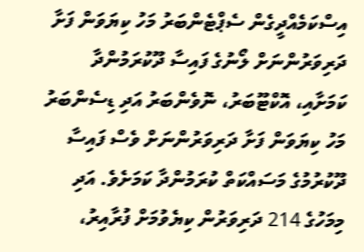އިސްކަމެއްދީގެން ސެޕްޓެންބަރު މަހު ކިޔަވަން ފަށާ ދަރިވަރުންނަށް ލޯނުގެ ފައިސާ ދޫކުރަމުންދާ ކަމަށާއި، އޮކްޓޫބަރު، ނޮވެންބަރު އަދި ޑިސެންބަރު މަހު ކިޔަވަން ފަށާ ދަރިވަރުންނަށް ވެސް ފައިސާ ދޫކުރުމުގެ މަސައްކަތް ކުރަމުންދާ ކަމަށެވެ. އަދި މިމަހުގެ 214 ދަރިވަރުން ކިޔެވުމަށް ފުރާއިރު،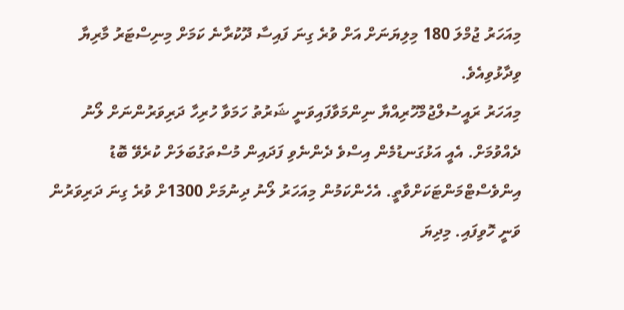މިއަހަރު ޖުމްލަ 180 މިލިޔަނަށް އަށް ވުރެ ގިނަ ފައިސާ ދޫކުރާނެ ކަމަށް މިނިސްޓަރު މާރިޔާ ވިދާޅުވިއެވެ.
މިއަހަރު ރައީސުލްޖުމްހޫރިއްޔާ ނިންމަވާފައިވަނީ ޝަރުތު ހަމަވާ ހުރިހާ ދަރިވަރުންނަށް ލޯނު ދެއްވުމަށް. އެއީ އަޅުގަނޑުމެން އިސްވެ ދެންނެވި ފަދައިން މުސްތަގުބަލަށް ކުރެވޭ ބޮޑު އިންވެސްޓްމަންޓަކަށްވާތީ. އެހެންކަމުން މިއަހަރު ލޯނު ދިނުމަށް 1300ށް ވުރެ ގިނަ ދަރިވަރުން ވަނީ ހޮވިފައި. މިދިޔަ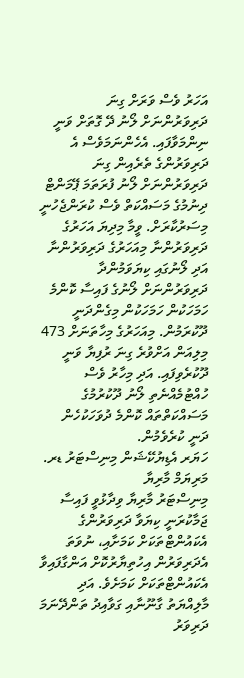އަހަރު ވެސް ވަރަށް ގިނަ ދަރިވަރުންނަށް ލޯނު ދޭ ގޮތަށް ވަނީ ނިންމަވާފައި. އެހެންނަމަވެސް އެ ދަރިވަރުންގެ ތެރެއިން ގިނަ ދަރިވަރުންނަށް ލޯނު ފުރަތަމަ ޕޭމަންޓް ދިނުމުގެ މަސައްކަތް ވެސް ކުރަންޖެހުނީ މިސަރުކާރަށް. ވީމާ މިދިޔަ އަހަރުގެ ދަރިވަރުންނާ މިއަހަރުގެ ދަރިވަރުންނާ އަދި ލޯނުގައި ކިޔަވަމުންދާ ދަރިވަރުންނަށް ލޯނުގެ ފައިސާ ކޮންމެ ހަމަހަކުން ހަމަހަކުން މިގެންދަނީ ދޫކުރަމުން. މިއަހަރުގެ މިހާތަނަށް 473 މިލިއަން އަށްވުރެ ގިނަ ރުފިޔާ ވަނީ ދޫކުރެވިފައި. އަދި މިހާރު ވެސް ހުއްޓުމެއްނެތި ލޯނު ދޫކުރުމުގެ މަސައްކަތްތައް ކޮންމެ ދުވަހަކުހެން ދަނީ ކުރެވެމުން.
ހަޔަރ އެޑިޔުކޭޝަން މިނިސްޓަރު ޑރ. މަރިޔަމް މާރިޔާ
މިނިސްޓަރު މާރިޔާ ވިދާޅުވީ ފައިސާ ޖަމާކުރަނީ ކިޔަވާ ދަރިވަރުންގެ އެކައުންޓްތަކަށް ކަމަށާއި، ނުވަތަ އެދަރިވަރުން އިހުތިޔާރުކޮށް އަންގާފައިވާ އެކައުންޓްތަކަށް ކަމަށެވެ. އަދި މާލިއްޔަތު ގާނޫނާއި ގަވާއިދު ތަންދޭނަމަ ދަރިވަރު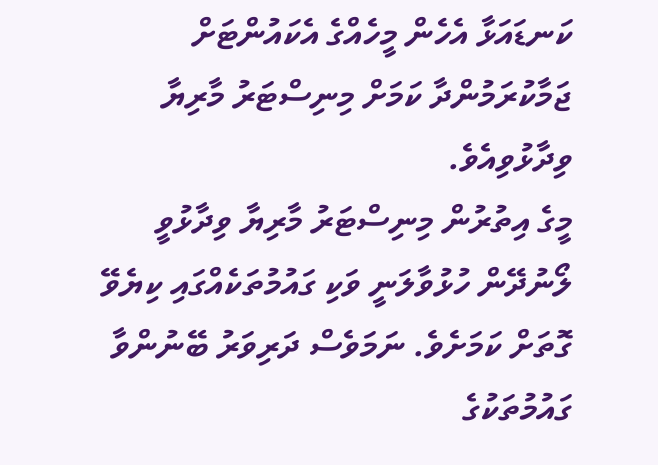ކަނޑައަޅާ އެހެން މީހެއްގެ އެކައުންޓަށް ޖަމާކުރަމުންދާ ކަމަށް މިނިސްޓަރު މާރިޔާ ވިދާޅުވިއެވެ.
މީގެ އިތުރުން މިނިސްޓަރު މާރިޔާ ވިދާޅުވީ ލޯނުދޭން ހުޅުވާލަނީ ވަކި ގައުމުތަކެއްގައި ކިޔެވޭ ގޮތަށް ކަމަށެވެ. ނަމަވެސް ދަރިވަރު ބޭނުންވާ ގައުމުތަކުގެ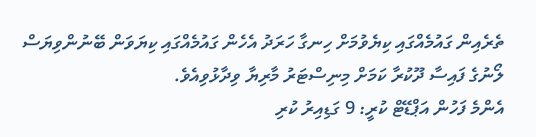ތެރެއިން ގައުމެއްގައި ކިޔެވުމަށް ހިނގާ ހަރަދު އެހެން ގައުމެއްގައި ކިޔަވަން ބޭނުންވިޔަސް ލޯނުގެ ފައިސާ ދޫކުރާ ކަމަށް މިނިސްޓަރު މާރިޔާ ވިދާޅުވިއެވެ.
އެންމެ ފަހުން އަޕްޑޭޓް ކުރީ: 9 ގަޑިއިރު ކުރި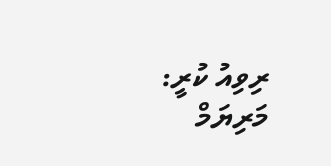ރިވިއު ކުރީ: މަރިޔަމް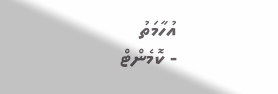އުހާމަތު
- ކޮމެންޓް